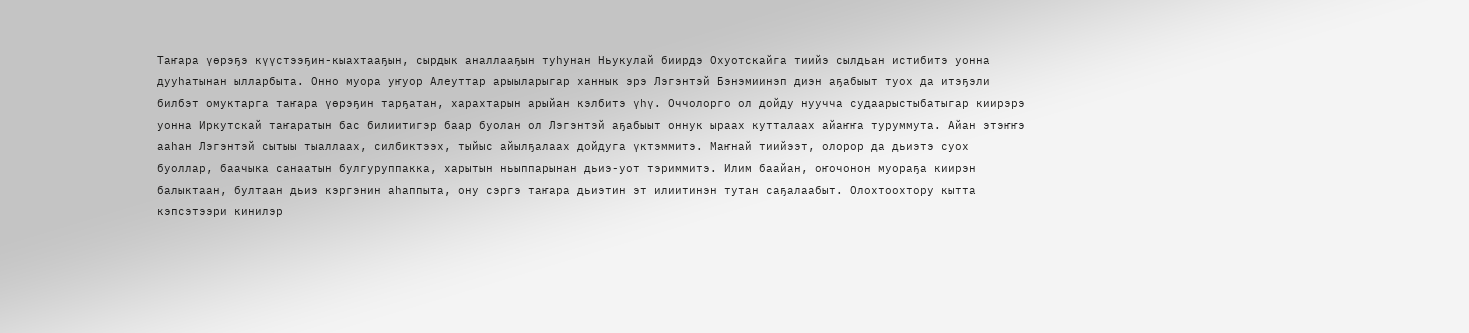Таҥара үөрэҕэ күүстээҕин-кыахтааҕын, сырдык аналлааҕын туһунан Ньукулай биирдэ Охуотскайга тиийэ сылдьан истибитэ уонна дууһатынан ылларбыта. Онно муора уҥуор Алеуттар арыыларыгар ханнык эрэ Лэгэнтэй Бэнэмиинэп диэн аҕабыыт туох да итэҕэли билбэт омуктарга таҥара үөрэҕин тарҕатан, харахтарын арыйан кэлбитэ үһү. Оччолорго ол дойду нуучча судаарыстыбатыгар киирэрэ уонна Иркутскай таҥаратын бас билиитигэр баар буолан ол Лэгэнтэй аҕабыыт оннук ыраах кутталаах айаҥҥа туруммута. Айан этэҥҥэ ааһан Лэгэнтэй сытыы тыаллаах, силбиктээх, тыйыс айылҕалаах дойдуга үктэммитэ. Маҥнай тиийээт, олорор да дьиэтэ суох буоллар, баачыка санаатын булгуруппакка, харытын ньыппарынан дьиэ-уот тэриммитэ. Илим баайан, оҥочонон муораҕа киирэн балыктаан, бултаан дьиэ кэргэнин аһаппыта, ону сэргэ таҥара дьиэтин эт илиитинэн тутан саҕалаабыт. Олохтоохтору кытта кэпсэтээри кинилэр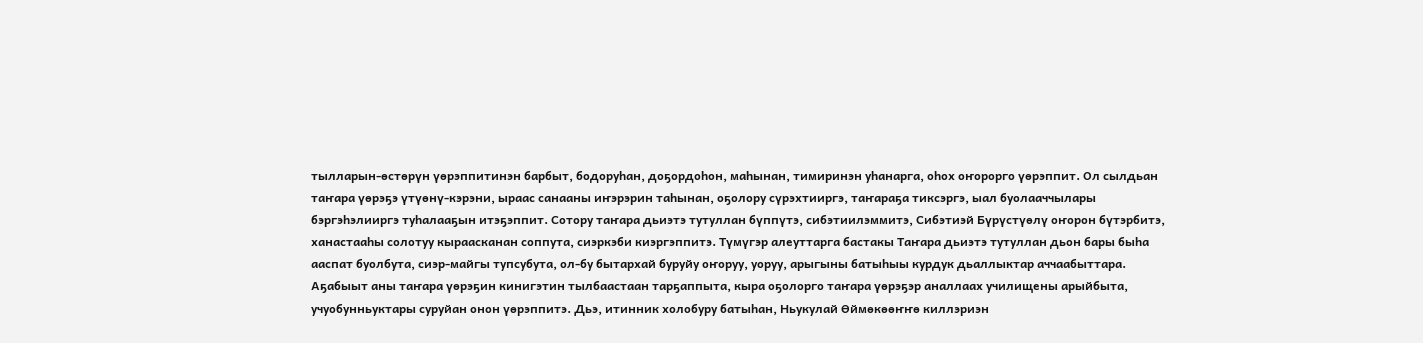тылларын-өстөрүн үөрэппитинэн барбыт, бодоруһан, доҕордоһон, маһынан, тимиринэн уһанарга, оһох оҥорорго үөрэппит. Ол сылдьан таҥара үөрэҕэ үтүөнү-кэрэни, ыраас санааны иҥэрэрин таһынан, оҕолору сүрэхтииргэ, таҥараҕа тиксэргэ, ыал буолааччылары бэргэһэлииргэ туһалааҕын итэҕэппит. Сотору таҥара дьиэтэ тутуллан бүппүтэ, сибэтиилэммитэ, Сибэтиэй Бүрүстүөлү оҥорон бүтэрбитэ, ханастааһы солотуу кыраасканан соппута, сиэркэби киэргэппитэ. Түмүгэр алеуттарга бастакы Таҥара дьиэтэ тутуллан дьон бары быһа ааспат буолбута, сиэр-майгы тупсубута, ол-бу бытархай буруйу оҥоруу, уоруу, арыгыны батыһыы курдук дьаллыктар аччаабыттара. Аҕабыыт аны таҥара үөрэҕин кинигэтин тылбаастаан тарҕаппыта, кыра оҕолорго таҥара үөрэҕэр аналлаах училищены арыйбыта, учуобунньуктары суруйан онон үөрэппитэ. Дьэ, итинник холобуру батыһан, Ньукулай Өймөкөөҥҥө киллэриэн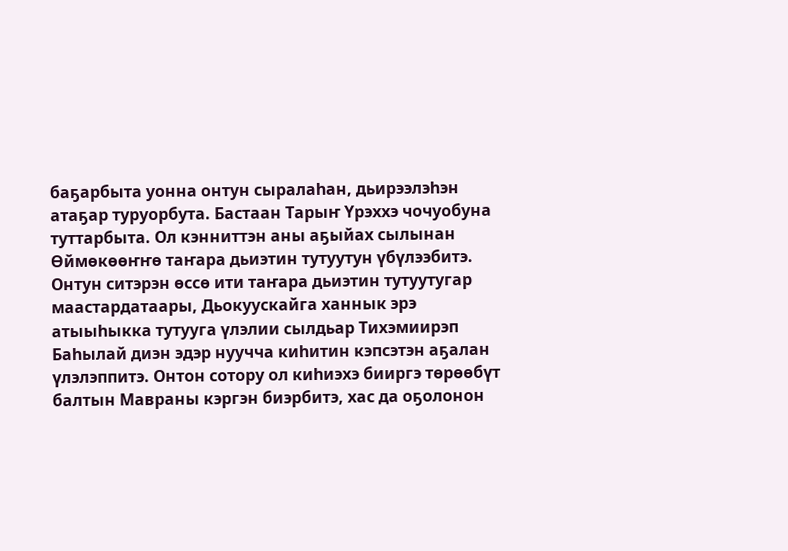баҕарбыта уонна онтун сыралаһан, дьирээлэһэн атаҕар туруорбута. Бастаан Тарыҥ Үрэххэ чочуобуна туттарбыта. Ол кэнниттэн аны аҕыйах сылынан Өймөкөөҥҥө таҥара дьиэтин тутуутун үбүлээбитэ. Онтун ситэрэн өссө ити таҥара дьиэтин тутуутугар маастардатаары, Дьокуускайга ханнык эрэ атыыһыкка тутууга үлэлии сылдьар Тихэмиирэп Баһылай диэн эдэр нуучча киһитин кэпсэтэн аҕалан үлэлэппитэ. Онтон сотору ол киһиэхэ бииргэ төрөөбүт балтын Мавраны кэргэн биэрбитэ, хас да оҕолонон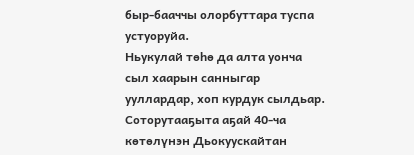быр-бааччы олорбуттара туспа устуоруйа.
Ньукулай төһө да алта уонча сыл хаарын санныгар ууллардар, хоп курдук сылдьар. Соторутааҕыта аҕай 40-ча көтөлүнэн Дьокуускайтан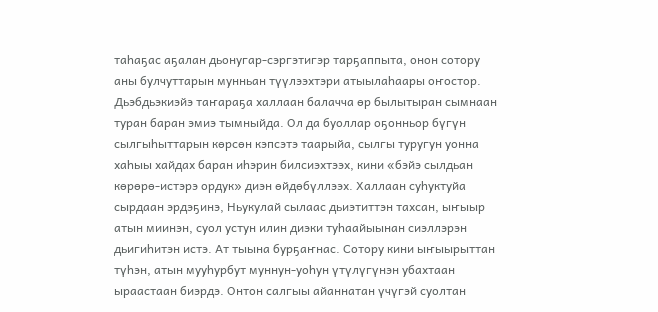таһаҕас аҕалан дьонугар-сэргэтигэр тарҕаппыта, онон сотору аны булчуттарын мунньан түүлээхтэри атыылаһаары оҥостор. Дьэбдьэкиэйэ таҥараҕа халлаан балачча өр былытыран сымнаан туран баран эмиэ тымныйда. Ол да буоллар оҕонньор бүгүн сылгыһыттарын көрсөн кэпсэтэ таарыйа, сылгы туругун уонна хаһыы хайдах баран иһэрин билсиэхтээх, кини «бэйэ сылдьан көрөрө-истэрэ ордук» диэн өйдөбүллээх. Халлаан суһуктуйа сырдаан эрдэҕинэ, Ньукулай сылаас дьиэтиттэн тахсан, ыҥыыр атын миинэн, суол устун илин диэки туһаайыынан сиэллэрэн дьигиһитэн истэ. Ат тыына бурҕаҥнас. Сотору кини ыҥыырыттан түһэн, атын мууһурбут муннун-уоһун үтүлүгүнэн убахтаан ыраастаан биэрдэ. Онтон салгыы айаннатан үчүгэй суолтан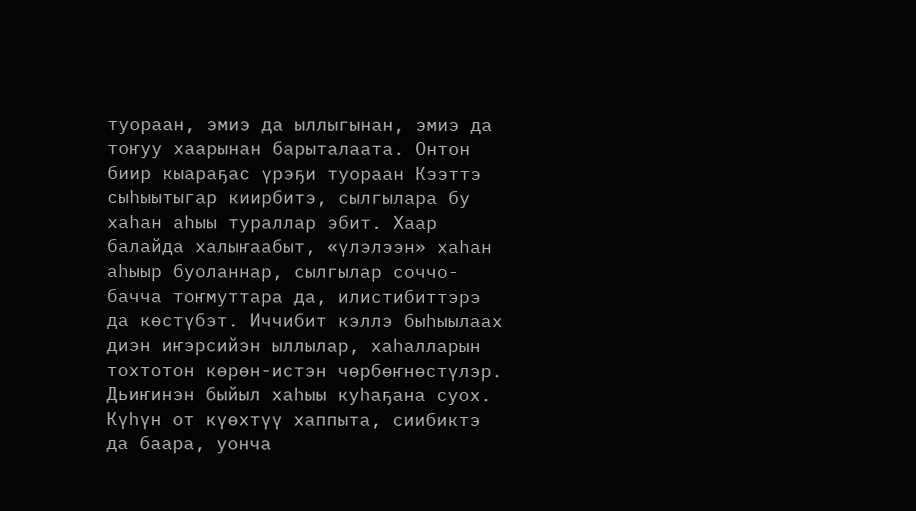туораан, эмиэ да ыллыгынан, эмиэ да тоҥуу хаарынан барыталаата. Онтон биир кыараҕас үрэҕи туораан Кээттэ сыһыытыгар киирбитэ, сылгылара бу хаһан аһыы тураллар эбит. Хаар балайда халыҥаабыт, «үлэлээн» хаһан аһыыр буоланнар, сылгылар соччо-бачча тоҥмуттара да, илистибиттэрэ да көстүбэт. Иччибит кэллэ быһыылаах диэн иҥэрсийэн ыллылар, хаһалларын тохтотон көрөн-истэн чөрбөҥнөстүлэр.
Дьиҥинэн быйыл хаһыы куһаҕана суох. Күһүн от күөхтүү хаппыта, сиибиктэ да баара, уонча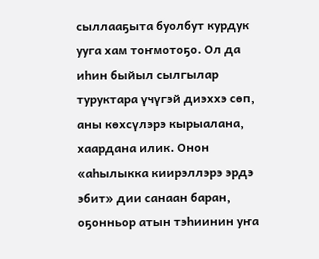сыллааҕыта буолбут курдук ууга хам тоҥмотоҕо. Ол да иһин быйыл сылгылар туруктара үчүгэй диэххэ сөп, аны көхсүлэрэ кырыалана, хаардана илик. Онон «аһылыкка киирэллэрэ эрдэ эбит» дии санаан баран, оҕонньор атын тэһиинин уҥа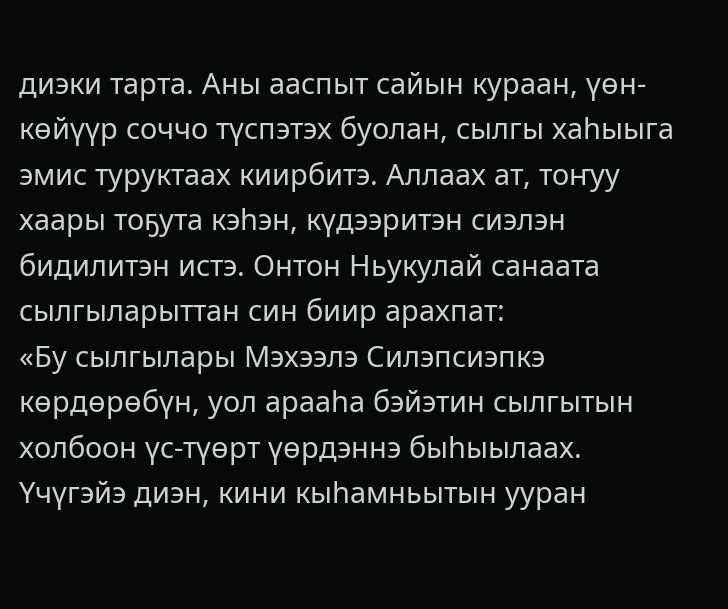диэки тарта. Аны ааспыт сайын кураан, үөн-көйүүр соччо түспэтэх буолан, сылгы хаһыыга эмис туруктаах киирбитэ. Аллаах ат, тоҥуу хаары тоҕута кэһэн, күдээритэн сиэлэн бидилитэн истэ. Онтон Ньукулай санаата сылгыларыттан син биир арахпат:
«Бу сылгылары Мэхээлэ Силэпсиэпкэ көрдөрөбүн, уол арааһа бэйэтин сылгытын холбоон үс-түөрт үөрдэннэ быһыылаах. Үчүгэйэ диэн, кини кыһамньытын ууран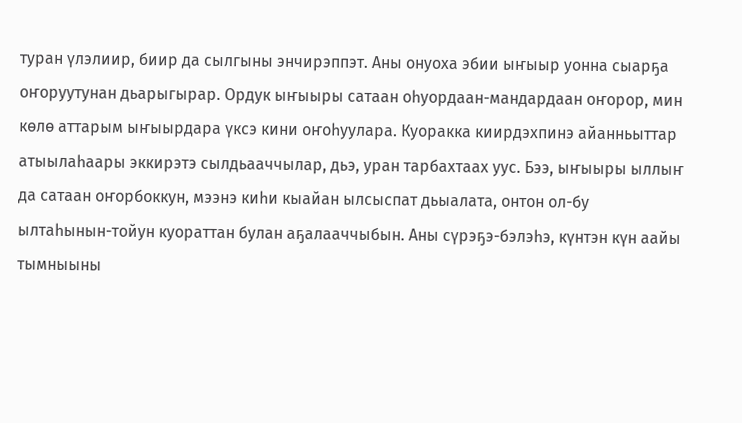туран үлэлиир, биир да сылгыны энчирэппэт. Аны онуоха эбии ыҥыыр уонна сыарҕа оҥоруутунан дьарыгырар. Ордук ыҥыыры сатаан оһуордаан-мандардаан оҥорор, мин көлө аттарым ыҥыырдара үксэ кини оҥоһуулара. Куоракка киирдэхпинэ айанньыттар атыылаһаары эккирэтэ сылдьааччылар, дьэ, уран тарбахтаах уус. Бээ, ыҥыыры ыллыҥ да сатаан оҥорбоккун, мээнэ киһи кыайан ылсыспат дьыалата, онтон ол-бу ылтаһынын-тойун куораттан булан аҕалааччыбын. Аны сүрэҕэ-бэлэһэ, күнтэн күн аайы тымныыны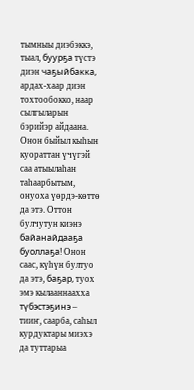тымныы диэбэккэ, тыал, буурҕа түстэ диэн чаҕыйбакка, ардах-хаар диэн тохтообокко, наар сылгыларын бэрийэр айдаана. Онон быйыл кыһын куораттан үчүгэй саа атыылаһан таһаарбытым, онуоха үөрдэ-көттө да этэ. Оттон булчутун киэнэ байанайдааҕа буоллаҕа! Онон саас, күһүн бултуо да этэ, баҕар, туох эмэ кылааннаахха түбэстэҕинэ – тииҥ, саарба, саһыл курдуктары миэхэ да туттарыа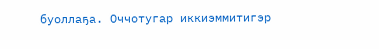буоллаҕа. Оччотугар иккиэммитигэр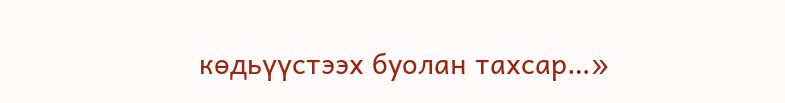көдьүүстээх буолан тахсар…»